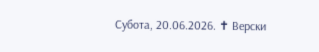Субота, 20.06.2026. ✝ Верски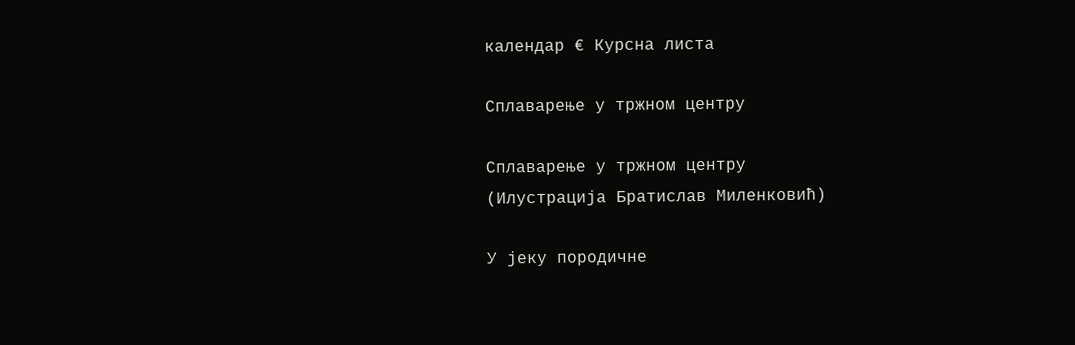календар € Курсна листа

Сплаварење у тржном центру

Сплаварење у тржном центру
(Илустрација Братислав Миленковић)

У јеку породичне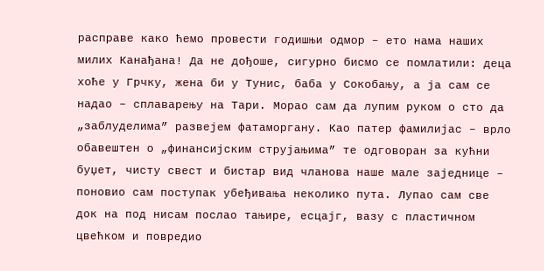расправе како ћемо провести годишњи одмор – ето нама наших милих Канађана! Да не дођоше, сигурно бисмо се помлатили: деца хоће у Грчку, жена би у Тунис, баба у Сокобању, а ја сам се надао – сплаварењу на Тари. Морао сам да лупим руком о сто да „заблуделима” развејем фатаморгану. Као патер фамилијас – врло обавештен о „финансијским струјањима” те одговоран за кућни буџет, чисту свест и бистар вид чланова наше мале заједнице – поновио сам поступак убеђивања неколико пута. Лупао сам све док на под нисам послао тањире, есцајг, вазу с пластичном цвећком и повредио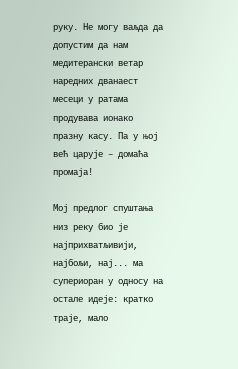руку. Не могу ваљда да допустим да нам медитерански ветар наредних дванаест месеци у ратама продувава ионако празну касу. Па у њој већ царује – домаћа промаја!

Мој предлог спуштања низ реку био је најприхватљивији, најбољи, нај... ма супериоран у односу на остале идеје: кратко траје, мало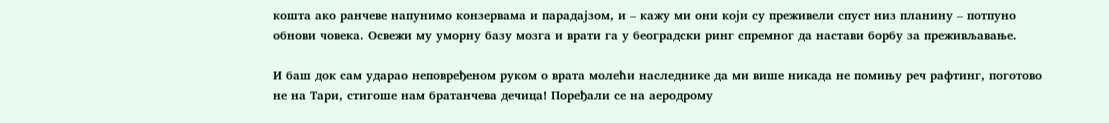кошта ако ранчеве напунимо конзервама и парадајзом, и – кажу ми они који су преживели спуст низ планину – потпуно обнови човека. Освежи му уморну базу мозга и врати га у београдски ринг спремног да настави борбу за преживљавање.

И баш док сам ударао неповређеном руком о врата молећи наследнике да ми више никада не помињу реч рафтинг, поготово не на Тари, стигоше нам братанчева дечица! Поређали се на аеродрому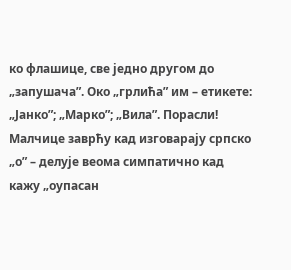ко флашице, све једно другом до „запушача”. Око „грлића” им – етикете: „Јанко”; „Марко”; „Вила”. Порасли! Малчице заврћу кад изговарају српско „о” – делује веома симпатично кад кажу „оупасан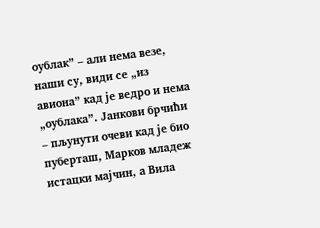оублак” – али нема везе, наши су, види се „из авиона” кад је ведро и нема „оублака”. Јанкови брчићи – пљунути очеви кад је био пуберташ, Марков младеж истацки мајчин, а Вила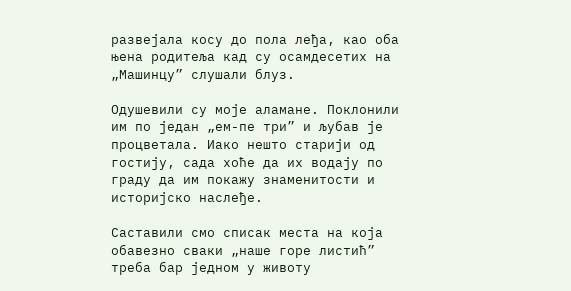развејала косу до пола леђа, као оба њена родитеља кад су осамдесетих на „Машинцу” слушали блуз.

Одушевили су моје аламане. Поклонили им по један „ем-пе три” и љубав је процветала. Иако нешто старији од гостију, сада хоће да их водају по граду да им покажу знаменитости и историјско наслеђе.

Саставили смо списак места на која обавезно сваки „наше горе листић” треба бар једном у животу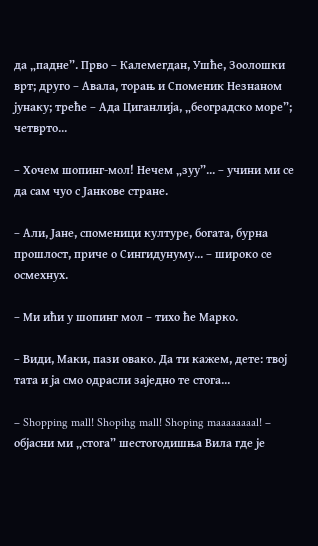да „падне”. Прво – Калемегдан, Ушће, Зоолошки врт; друго – Авала, торањ и Споменик Незнаном јунаку; треће – Ада Циганлија, „београдско море”; четврто...

– Хочем шопинг-мол! Нечем „зуу”... – учини ми се да сам чуо с Јанкове стране.

– Али, Јане, споменици културе, богата, бурна прошлост, приче о Сингидунуму... – широко се осмехнух.

– Ми ићи у шопинг мол – тихо ће Марко.

– Види, Маки, пази овако. Да ти кажем, дете: твој тата и ја смо одрасли заједно те стога...

– Shopping mall! Shopihg mall! Shoping maaaaaaaal! – објасни ми „стога” шестогодишња Вила где је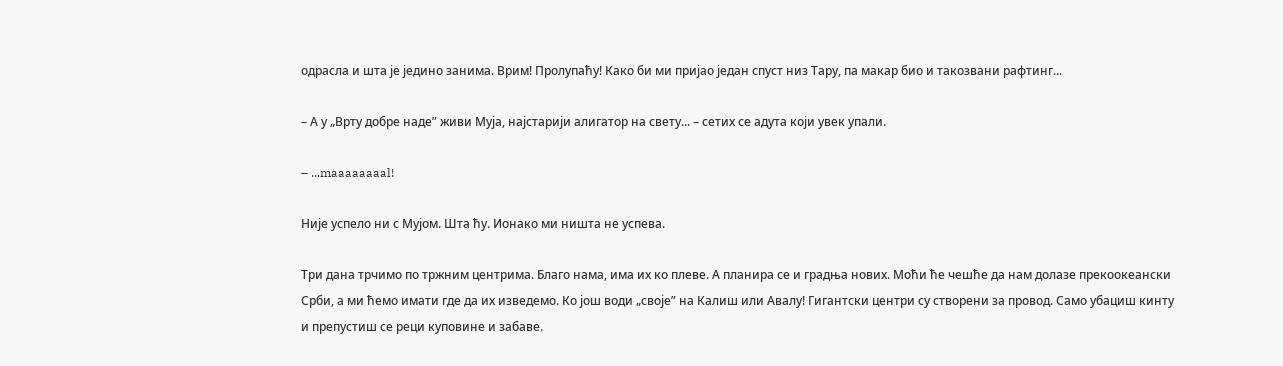одрасла и шта је једино занима. Врим! Пролупаћу! Како би ми пријао један спуст низ Тару, па макар био и такозвани рафтинг...

– А у „Врту добре наде” живи Муја, најстарији алигатор на свету... – сетих се адута који увек упали.

– ...maaaaaaaal!

Није успело ни с Мујом. Шта ћу. Ионако ми ништа не успева.

Три дана трчимо по тржним центрима. Благо нама, има их ко плеве. А планира се и градња нових. Моћи ће чешће да нам долазе прекоокеански Срби, а ми ћемо имати где да их изведемо. Ко још води „своје” на Калиш или Авалу! Гигантски центри су створени за провод. Само убациш кинту и препустиш се реци куповине и забаве.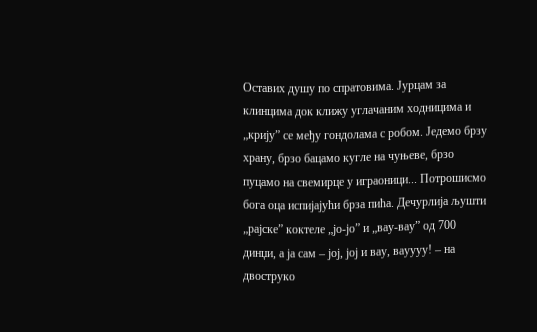Оставих душу по спратовима. Јурцам за клинцима док клижу углачаним ходницима и „крију” се међу гондолама с робом. Једемо брзу храну, брзо бацамо кугле на чуњеве, брзо пуцамо на свемирце у играоници... Потрошисмо бога оца испијајући брза пића. Дечурлија љушти „рајске” коктеле „јо-јо” и „вау-вау” од 700 динџи, а ја сам – јој, јој и вау, вауууу! – на двоструко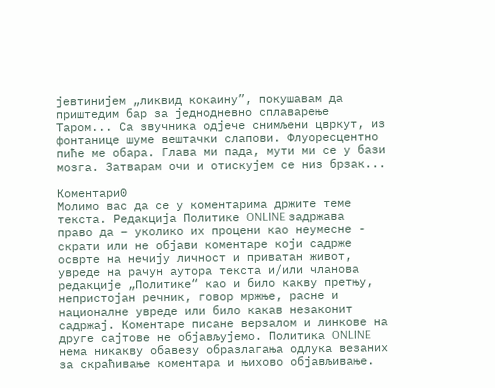јевтинијем „ликвид кокаину”, покушавам да приштедим бар за једнодневно сплаварење Таром... Са звучника одјече снимљени цвркут, из фонтанице шуме вештачки слапови. Флуоресцентно пиће ме обара. Глава ми пада, мути ми се у бази мозга. Затварам очи и отискујем се низ брзак...

Коментари0
Молимо вас да се у коментарима држите теме текста. Редакција Политике ONLINE задржава право да – уколико их процени као неумесне - скрати или не објави коментаре који садрже осврте на нечију личност и приватан живот, увреде на рачун аутора текста и/или чланова редакције „Политике“ као и било какву претњу, непристојан речник, говор мржње, расне и националне увреде или било какав незаконит садржај. Коментаре писане верзалом и линкове на друге сајтове не објављујемо. Политика ONLINE нема никакву обавезу образлагања одлука везаних за скраћивање коментара и њихово објављивање.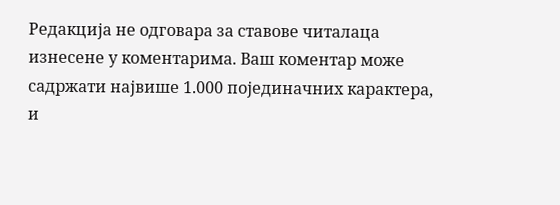Редакција не одговара за ставове читалаца изнесене у коментарима. Ваш коментар може садржати највише 1.000 појединачних карактера, и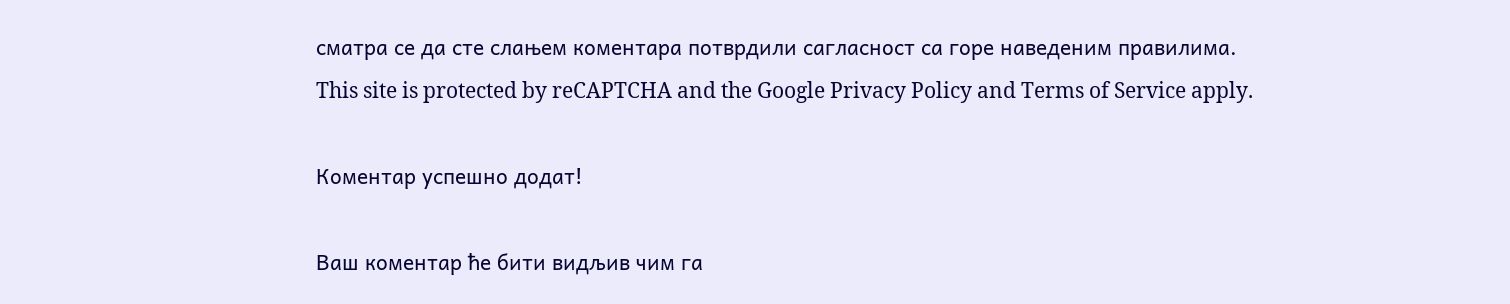сматра се да сте слањем коментара потврдили сагласност са горе наведеним правилима.
This site is protected by reCAPTCHA and the Google Privacy Policy and Terms of Service apply.

Комeнтар успeшно додат!

Ваш комeнтар ћe бити видљив чим га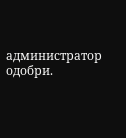администратор одобри.